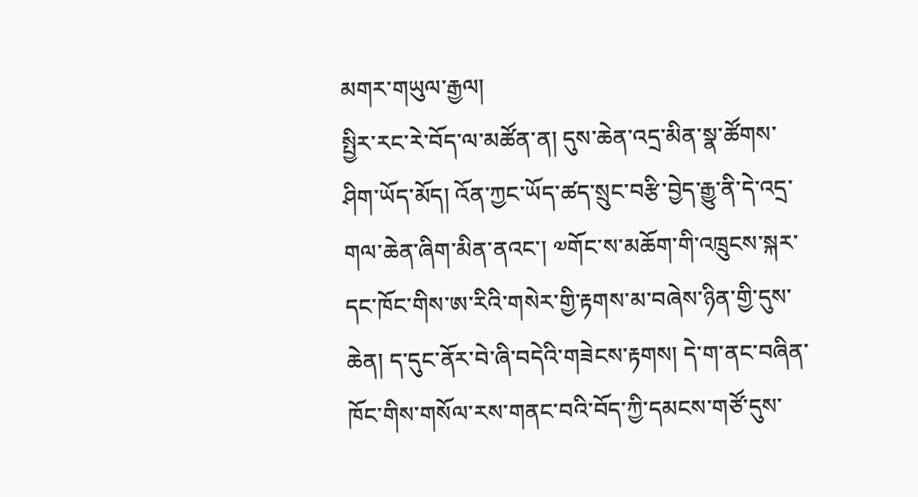མགར་གཡུལ་རྒྱལ།
སྤྱིར་རང་རེ་བོད་ལ་མཚོན་ན། དུས་ཆེན་འདྲ་མིན་སྣ་ཚོགས་ཤིག་ཡོད་མོད། འོན་ཀྱང་ཡོད་ཚད་སྲུང་བརྩི་བྱེད་རྒྱུ་ནི་དེ་འདྲ་གལ་ཆེན་ཞིག་མིན་ནའང་། ༧གོང་ས་མཆོག་གི་འཁྲུངས་སྐར་དང་ཁོང་གིས་ཨ་རིའི་གསེར་གྱི་རྟགས་མ་བཞེས་ཉིན་གྱི་དུས་ཆེན། ད་དུང་ནོར་བེ་ཞི་བདེའི་གཟེངས་རྟགས། དེ་ག་ནང་བཞིན་ཁོང་གིས་གསོལ་རས་གནང་བའི་བོད་ཀྱི་དམངས་གཙོ་དུས་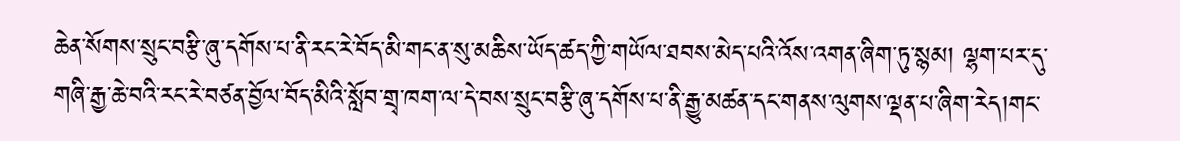ཆེན་སོགས་སྲུང་བརྩི་ཞུ་དགོས་པ་ནི་རང་རེ་བོད་མི་གང་ན་སུ་མཆིས་ཡོད་ཚད་ཀྱི་གཡོལ་ཐབས་མེད་པའི་འོས་འགན་ཞིག་ཏུ་སྙམ། ལྷག་པར་དུ་གཞི་རྒྱ་ཆེ་བའི་རང་རེ་བཙན་བྱོལ་བོད་མིའི་སློབ་གྲྭ་ཁག་ལ་དེ་བས་སྲུང་བརྩི་ཞུ་དགོས་པ་ནི་རྒྱུ་མཚན་དང་གནས་ལུགས་ལྡན་པ་ཞིག་རེད།གང་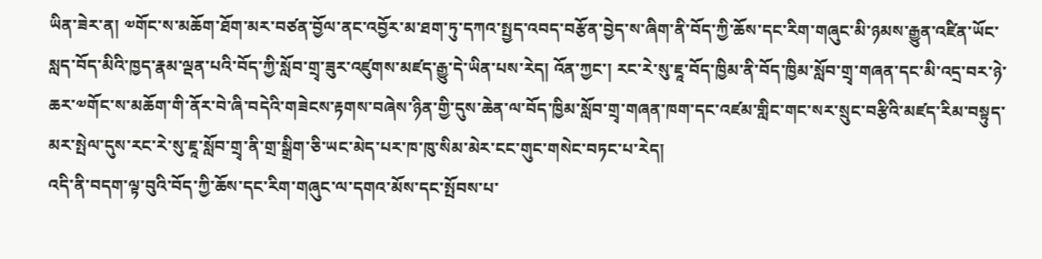ཡིན་ཟེར་ན། ༧གོང་ས་མཆོག་ཐོག་མར་བཙན་བྱོལ་ནང་འབྱོར་མ་ཐག་ཏུ་དཀའ་སྤྱད་འབད་བརྩོན་བྱེད་ས་ཞིག་ནི་བོད་ཀྱི་ཆོས་དང་རིག་གཞུང་མི་ཉམས་རྒྱུན་འཛིན་ཡོང་སླད་བོད་མིའི་ཁྱད་རྣམ་ལྡན་པའི་བོད་ཀྱི་སློབ་གྲྭ་ཟུར་འཛུགས་མཛད་རྒྱུ་དེ་ཡིན་པས་རེད། འོན་ཀྱང་། རང་རེ་སུ་ཇཱ་བོད་ཁྱིམ་ནི་བོད་ཁྱིམ་སློབ་གྲྭ་གཞན་དང་མི་འདྲ་བར་ཉེ་ཆར་༧གོང་ས་མཆོག་གི་ནོར་བེ་ཞི་བདེའི་གཟེངས་རྟགས་བཞེས་ཉིན་གྱི་དུས་ཆེན་ལ་བོད་ཁྱིམ་སློབ་གྲྭ་གཞན་ཁག་དང་འཛམ་གླིང་གང་སར་སྲུང་བརྩིའི་མཛད་རིམ་བསྟུད་མར་སྤེལ་དུས་རང་རེ་སུ་ཇཱ་སློབ་གྲྭ་ནི་གྲ་སྒྲིག་ཅི་ཡང་མེད་པར་ཁ་ཁུ་སིམ་མེར་ངང་གུང་གསེང་བཏང་པ་རེད།
འདི་ནི་བདག་ལྟ་བུའི་བོད་ཀྱི་ཆོས་དང་རིག་གཞུང་ལ་དགའ་མོས་དང་སྤོབས་པ་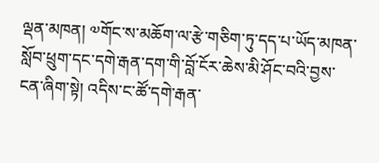ལྡན་མཁན། ༧གོང་ས་མཆོག་ལ་རྩེ་གཅིག་ཏུ་དད་པ་ཡོད་མཁན་སློབ་ཕྲུག་དང་དགེ་རྒན་དག་གི་བློ་ངོར་ཆེས་མི་ཤོང་བའི་བྱས་ངན་ཞིག་སྟེ། འདིས་ང་ཚོ་དགེ་རྒན་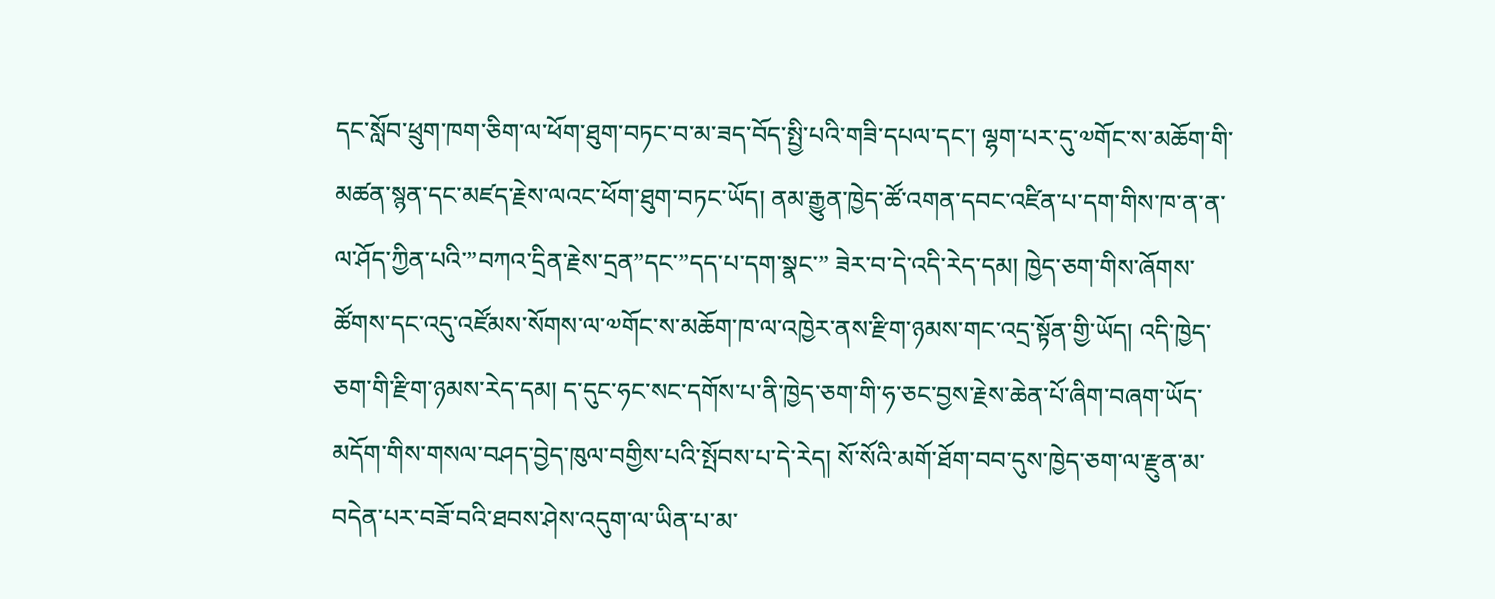དང་སློབ་ཕྲུག་ཁག་ཅིག་ལ་ཕོག་ཐུག་བཏང་བ་མ་ཟད་བོད་སྤྱི་པའི་གཟི་དཔལ་དང་། ལྷག་པར་དུ་༧གོང་ས་མཆོག་གི་མཚན་སྙན་དང་མཛད་རྗེས་ལའང་ཕོག་ཐུག་བཏང་ཡོད། ནམ་རྒྱུན་ཁྱེད་ཚོ་འགན་དབང་འཛིན་པ་དག་གིས་ཁ་ན་ན་ལ་ཤོད་ཀྱིན་པའི་”བཀའ་དྲིན་རྗེས་དྲན”དང་”དད་པ་དག་སྣང་” ཟེར་བ་དེ་འདི་རེད་དམ། ཁྱེད་ཅག་གིས་ཞོགས་ཚོགས་དང་འདུ་འཛོམས་སོགས་ལ་༧གོང་ས་མཆོག་ཁ་ལ་འཁྱེར་ནས་རྫིག་ཉམས་གང་འདྲ་སྟོན་གྱི་ཡོད། འདི་ཁྱེད་ཅག་གི་རྫིག་ཉམས་རེད་དམ། ད་དུང་ཧང་སང་དགོས་པ་ནི་ཁྱེད་ཅག་གི་ཧ་ཅང་བྱས་རྗེས་ཆེན་པོ་ཞིག་བཞག་ཡོད་མདོག་གིས་གསལ་བཤད་བྱེད་ཁུལ་བགྱིས་པའི་སྤོབས་པ་དེ་རེད། སོ་སོའི་མགོ་ཐོག་བབ་དུས་ཁྱེད་ཅག་ལ་རྫུན་མ་བདེན་པར་བཟོ་བའི་ཐབས་ཤེས་འདུག་ལ་ཡིན་པ་མ་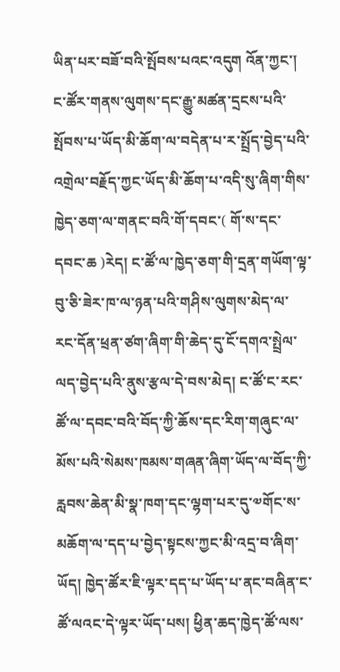ཡིན་པར་བཟོ་བའི་སྤོབས་པའང་འདུག འོན་ཀྱང་། ང་ཚོར་གནས་ལུགས་དང་རྒྱུ་མཚན་དྲངས་པའི་སྤོབས་པ་ཡོད་མི་ཆོག་ལ་བདེན་པ་ར་སྤྲོད་བྱེད་པའི་འགྲེལ་བརྗོད་ཀྱང་ཡོད་མི་ཆོག་པ་འདི་སུ་ཞིག་གིས་ཁྱེད་ཅག་ལ་གནང་བའི་གོ་དབང་( གོ་ས་དང་དབང་ཆ )རེད། ང་ཚོ་ལ་ཁྱེད་ཅག་གི་དྲན་གཡོག་ལྟ་བུ་ཅི་ཟེར་ཁ་ལ་ཉན་པའི་གཤིས་ལུགས་མེད་ལ་རང་དོན་ཕྲན་ཙག་ཞིག་གི་ཆེད་དུ་ངོ་དགའ་སྤྲེལ་ལད་བྱེད་པའི་ནུས་རྩལ་དེ་བས་མེད། ང་ཚོ་ང་རང་ཚོ་ལ་དབང་བའི་བོད་ཀྱི་ཆོས་དང་རིག་གཞུང་ལ་མོས་པའི་སེམས་ཁམས་གཞན་ཞིག་ཡོད་ལ་བོད་ཀྱི་རླབས་ཆེན་མི་སྣ་ཁག་དང་ལྷག་པར་དུ་༧གོང་ས་མཆོག་ལ་དད་པ་བྱེད་སྟངས་ཀྱང་མི་འདྲ་བ་ཞིག་ཡོད། ཁྱེད་ཚོར་ཇི་ལྟར་དད་པ་ཡོད་པ་ནང་བཞིན་ང་ཚོ་ལའང་དེ་ལྟར་ཡོད་པས། ཕྱིན་ཆད་ཁྱེད་ཚོ་ལས་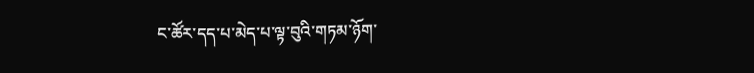ང་ཚོར་དད་པ་མེད་པ་ལྟ་བུའི་གཏམ་ཉོག་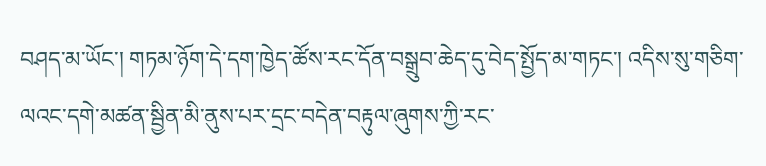བཤད་མ་ཡོང་། གཏམ་ཉོག་དེ་དག་ཁྱེད་ཚོས་རང་དོན་བསྒྲུབ་ཆེད་དུ་བེད་སྤྱོད་མ་གཏང་། འདིས་སུ་གཅིག་ལའང་དགེ་མཚན་སྦྱིན་མི་ནུས་པར་དྲང་བདེན་བརྟུལ་ཞུགས་ཀྱི་རང་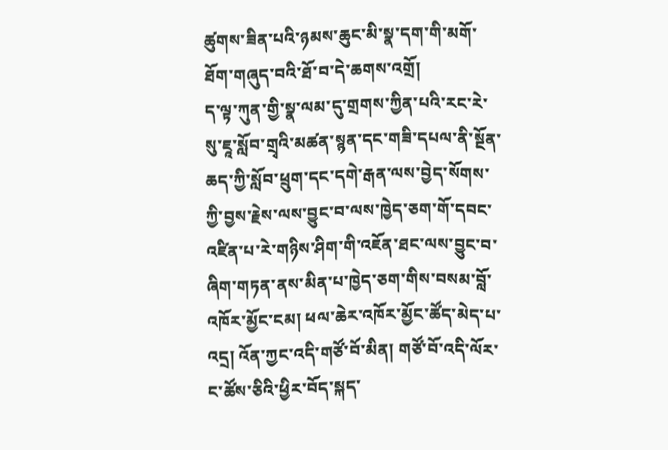ཚུགས་ཟིན་པའི་ཉམས་ཆུང་མི་སྣ་དག་གི་མགོ་ཐོག་གཞུད་བའི་ཐོ་བ་དེ་ཆགས་འགྲོ།
ད་ལྟ་ཀུན་གྱི་སྣ་ལམ་དུ་གྲགས་ཀྱིན་པའི་རང་རེ་སུ་ཇཱ་སློབ་གྲྭའི་མཚན་སྙན་དང་གཟི་དཔལ་ནི་སྔོན་ཆད་ཀྱི་སློབ་ཕྲུག་དང་དགེ་རྒན་ལས་བྱེད་སོགས་ཀྱི་བྱས་རྗེས་ལས་བྱུང་བ་ལས་ཁྱེད་ཅག་གོ་དབང་འཛིན་པ་རེ་གཉིས་ཤིག་གི་འཇོན་ཐང་ལས་བྱུང་བ་ཞིག་གཏན་ནས་མིན་པ་ཁྱེད་ཅག་གིས་བསམ་བློ་འཁོར་མྱོང་ངམ། ཕལ་ཆེར་འཁོར་མྱོང་ཚོད་མེད་པ་འདྲ། འོན་ཀྱང་འདི་གཙོ་བོ་མིན། གཙོ་བོ་འདི་ལོར་ང་ཚོས་ཅིའི་ཕྱིར་བོད་སྐད་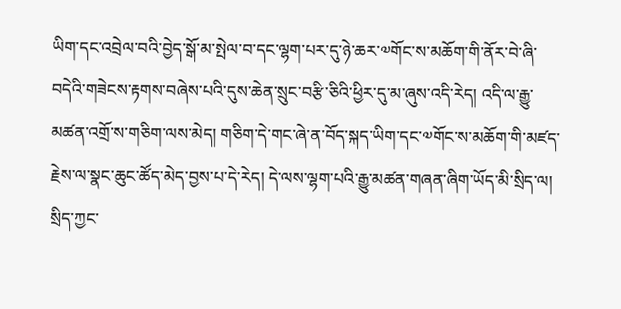ཡིག་དང་འབྲེལ་བའི་བྱེད་སྒོ་མ་སྤེལ་བ་དང་ལྷག་པར་དུ་ཉེ་ཆར་༧གོང་ས་མཆོག་གི་ནོར་བེ་ཞི་བདེའི་གཟེངས་རྟགས་བཞེས་པའི་དུས་ཆེན་སྲུང་བརྩི་ཅིའི་ཕྱིར་དུ་མ་ཞུས་འདི་རེད། འདི་ལ་རྒྱུ་མཚན་འགྲོ་ས་གཅིག་ལས་མེད། གཅིག་དེ་གང་ཞེ་ན་བོད་སྐད་ཡིག་དང་༧གོང་ས་མཆོག་གི་མཛད་རྗེས་ལ་སྣང་ཆུང་ཚོད་མེད་བྱས་པ་དེ་རེད། དེ་ལས་ལྷག་པའི་རྒྱུ་མཚན་གཞན་ཞིག་ཡོད་མི་སྲིད་ལ། སྲིད་ཀྱང་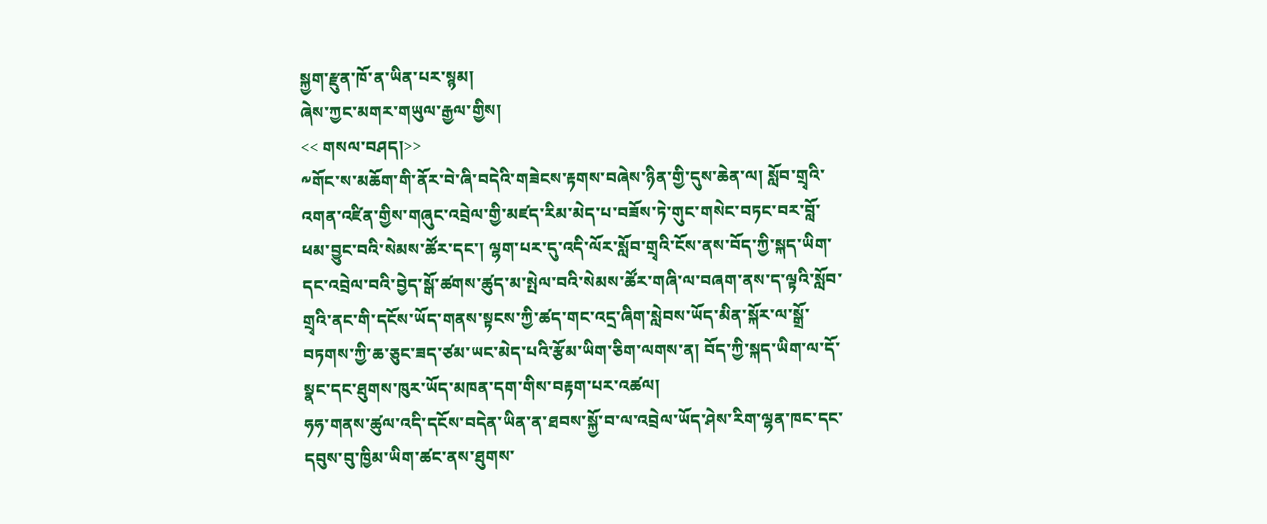སྐྱག་རྫུན་ཁོ་ན་ཡིན་པར་སྙམ།
ཞེས་ཀྱང་མགར་གཡུལ་རྒྱལ་གྱིས།
<< གསལ་བཤད།>>
༸གོང་ས་མཆོག་གི་ནོར་བེ་ཞི་བདེའི་གཟེངས་རྟགས་བཞེས་ཉིན་གྱི་དུས་ཆེན་ལ། སློབ་གྲྭའི་འགན་འཛིན་གྱིས་གཞུང་འབྲེལ་གྱི་མཛད་རིམ་མེད་པ་བཟོས་ཏེ་གུང་གསེང་བཏང་བར་བློ་ཕམ་བྱུང་བའི་སེམས་ཚོར་དང་། ལྷག་པར་དུ་འདི་ལོར་སློབ་གྲྭའི་ངོས་ནས་བོད་ཀྱི་སྐད་ཡིག་དང་འབྲེལ་བའི་བྱེད་སྒོ་ཚགས་ཚུད་མ་སྤེལ་བའི་སེམས་ཚོར་གཞི་ལ་བཞག་ནས་ད་ལྟའི་སློབ་གྲྭའི་ནང་གི་དངོས་ཡོད་གནས་སྟངས་ཀྱི་ཚད་གང་འདྲ་ཞིག་སླེབས་ཡོད་མིན་སྐོར་ལ་སྒྲོ་བཏགས་ཀྱི་ཆ་ཅུང་ཟད་ཙམ་ཡང་མེད་པའི་རྩོམ་ཡིག་ཅིག་ལགས་ན། བོད་ཀྱི་སྐད་ཡིག་ལ་དོ་སྣང་དང་ཐུགས་ཁུར་ཡོད་མཁན་དག་གིས་བརྟག་པར་འཚལ།
ཧཧ་གནས་ཚུལ་འདི་དངོས་བདེན་ཡིན་ན་ཐབས་སྐྱོ་བ་ལ་འབྲེལ་ཡོད་ཤེས་རིག་ལྷན་ཁང་དང་དབུས་བུ་ཁྱིམ་ཡིག་ཚང་ནས་ཐུགས་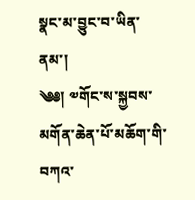སྣང་མ་བྱུང་བ་ཡིན་ནམ་།
༄༅། ༧གོང་ས་སྐྱབས་མགོན་ཆེན་པོ་མཆོག་གི་བཀའ་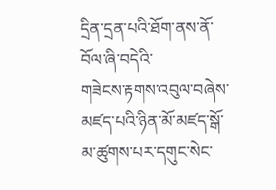དྲིན་དྲན་པའི་ཐོག་ནས་ནོ་བོལ་ཞི་བདེའི་
གཟེངས་རྟགས་འབུལ་བཞེས་མཛད་པའི་ཉིན་མོ་མཛད་སྒོ་མ་ཚུགས་པར་དགུང་སེང་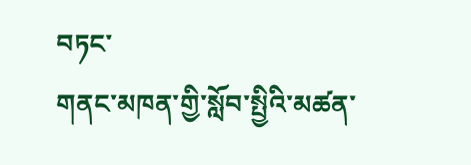བཏང་
གནང་མཁན་གྱི་སློབ་སྤྱིའི་མཚན་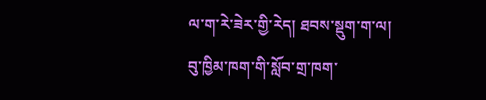ལ་ག་རེ་ཟེར་གྱི་རེད། ཐབས་སྡུག་ག་ལ།
བུ་ཁྱིམ་ཁག་གི་སློབ་གྲ་ཁག་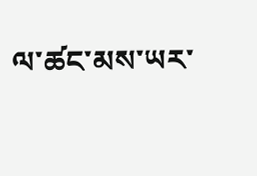ལ་ཚང་མས་ཡར་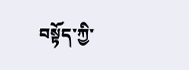བསྟོད་ཀྱི་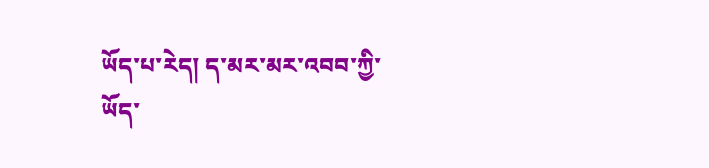ཡོད་པ་རེད། ད་མར་མར་འབབ་ཀྱི་
ཡོད་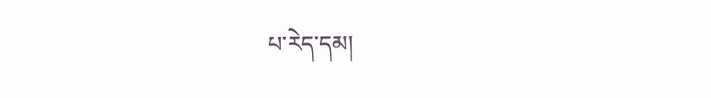པ་རེད་དམ།